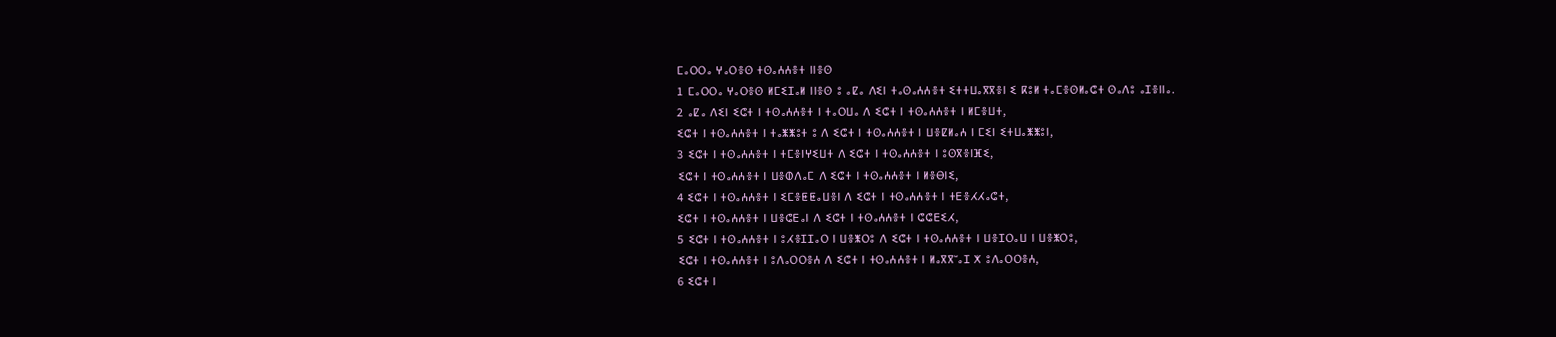ⵎⴰⵔⵔⴰ ⵖⴰⵔⴻⵙ ⵜⵙⴰⵄⵄⴻⵜ ⵏⵏⴻⵙ
1 ⵎⴰⵔⵔⴰ ⵖⴰⵔⴻⵙ ⵍⵎⵉⵊⴰⵍ ⵏⵏⴻⵙ ⵓ ⴰⵇⴰ ⴷⵉⵏ ⵜⴰⵙⴰⵄⵄⴻⵜ ⵉⵜⵜⵡⴰⴳⴳⴻⵏ ⵉ ⴽⵓⵍ ⵜⴰⵎⴻⵙⵍⴰⵛⵜ ⵙⴰⴷⵓ ⴰⵊⴻⵏⵏⴰ.
2 ⴰⵇⴰ ⴷⵉⵏ ⵉⵛⵜ ⵏ ⵜⵙⴰⵄⵄⴻⵜ ⵏ ⵜⴰⵔⵡⴰ ⴷ ⵉⵛⵜ ⵏ ⵜⵙⴰⵄⵄⴻⵜ ⵏ ⵍⵎⴻⵡⵜ,
ⵉⵛⵜ ⵏ ⵜⵙⴰⵄⵄⴻⵜ ⵏ ⵜⴰⵥⵥⵓⵜ ⵓ ⴷ ⵉⵛⵜ ⵏ ⵜⵙⴰⵄⵄⴻⵜ ⵏ ⵡⴻⵇⵍⴰⵄ ⵏ ⵎⵉⵏ ⵉⵜⵡⴰⵥⵥⵓⵏ,
3 ⵉⵛⵜ ⵏ ⵜⵙⴰⵄⵄⴻⵜ ⵏ ⵜⵎⴻⵏⵖⵉⵡⵜ ⴷ ⵉⵛⵜ ⵏ ⵜⵙⴰⵄⵄⴻⵜ ⵏ ⵓⵙⴳⴻⵏⴼⵉ,
ⵉⵛⵜ ⵏ ⵜⵙⴰⵄⵄⴻⵜ ⵏ ⵡⴻⵀⴷⴰⵎ ⴷ ⵉⵛⵜ ⵏ ⵜⵙⴰⵄⵄⴻⵜ ⵏ ⵍⴻⴱⵏⵉ,
4 ⵉⵛⵜ ⵏ ⵜⵙⴰⵄⵄⴻⵜ ⵏ ⵉⵎⴻⵟⵟⴰⵡⴻⵏ ⴷ ⵉⵛⵜ ⵏ ⵜⵙⴰⵄⵄⴻⵜ ⵏ ⵜⴹⴻⵃⵃⴰⵛⵜ,
ⵉⵛⵜ ⵏ ⵜⵙⴰⵄⵄⴻⵜ ⵏ ⵡⴻⵛⴹⴰⵏ ⴷ ⵉⵛⵜ ⵏ ⵜⵙⴰⵄⵄⴻⵜ ⵏ ⵛⵛⴹⵉⵃ,
5 ⵉⵛⵜ ⵏ ⵜⵙⴰⵄⵄⴻⵜ ⵏ ⵓⵃⴻⵊⵊⴰⵔ ⵏ ⵡⴻⵥⵔⵓ ⴷ ⵉⵛⵜ ⵏ ⵜⵙⴰⵄⵄⴻⵜ ⵏ ⵡⴻⵊⵔⴰⵡ ⵏ ⵡⴻⵥⵔⵓ,
ⵉⵛⵜ ⵏ ⵜⵙⴰⵄⵄⴻⵜ ⵏ ⵓⴷⴰⵔⵔⴻⵄ ⴷ ⵉⵛⵜ ⵏ ⵜⵙⴰⵄⵄⴻⵜ ⵏ ⵍⴰⴳⴳⵯⴰⵊ ⵅ ⵓⴷⴰⵔⵔⴻⵄ,
6 ⵉⵛⵜ ⵏ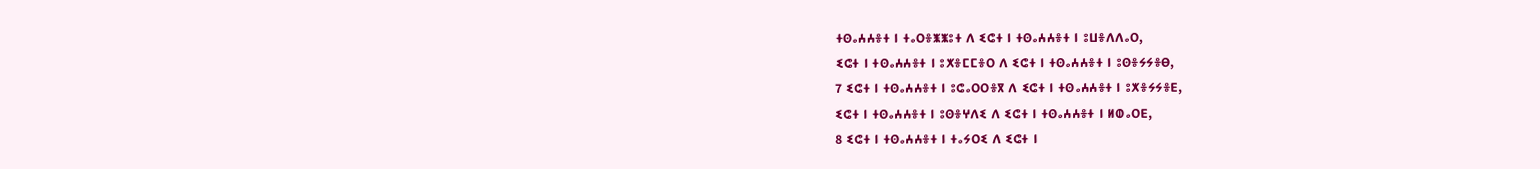ⵜⵙⴰⵄⵄⴻⵜ ⵏ ⵜⴰⵔⴻⵥⵥⵓⵜ ⴷ ⵉⵛⵜ ⵏ ⵜⵙⴰⵄⵄⴻⵜ ⵏ ⵓⵡⴻⴷⴷⴰⵔ,
ⵉⵛⵜ ⵏ ⵜⵙⴰⵄⵄⴻⵜ ⵏ ⵓⵅⴻⵎⵎⴻⵔ ⴷ ⵉⵛⵜ ⵏ ⵜⵙⴰⵄⵄⴻⵜ ⵏ ⵓⵙⴻⵢⵢⴻⴱ,
7 ⵉⵛⵜ ⵏ ⵜⵙⴰⵄⵄⴻⵜ ⵏ ⵓⵛⴰⵔⵔⴻⴳ ⴷ ⵉⵛⵜ ⵏ ⵜⵙⴰⵄⵄⴻⵜ ⵏ ⵓⵅⴻⵢⵢⴻⴹ,
ⵉⵛⵜ ⵏ ⵜⵙⴰⵄⵄⴻⵜ ⵏ ⵓⵙⴻⵖⴷⵉ ⴷ ⵉⵛⵜ ⵏ ⵜⵙⴰⵄⵄⴻⵜ ⵏ ⵍⵀⴰⵔⴹ,
8 ⵉⵛⵜ ⵏ ⵜⵙⴰⵄⵄⴻⵜ ⵏ ⵜⴰⵢⵔⵉ ⴷ ⵉⵛⵜ ⵏ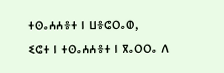ⵜⵙⴰⵄⵄⴻⵜ ⵏ ⵡⴻⵛⵔⴰⵀ,
ⵉⵛⵜ ⵏ ⵜⵙⴰⵄⵄⴻⵜ ⵏ ⴳⴰⵔⵔⴰ ⴷ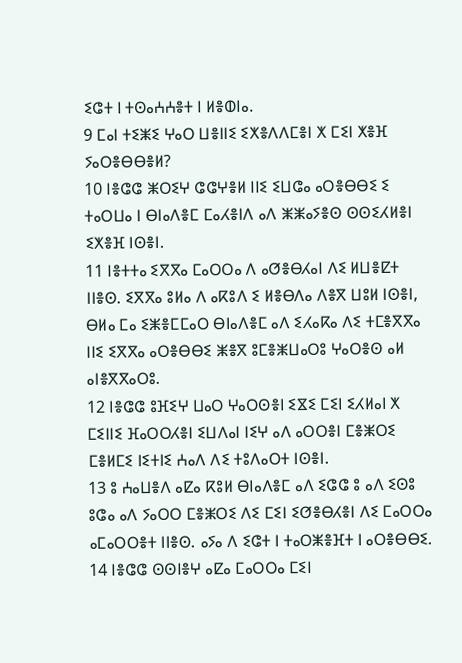ⵉⵛⵜ ⵏ ⵜⵙⴰⵄⵄⴻⵜ ⵏ ⵍⴻⵀⵏⴰ.
9 ⵎⴰⵏ ⵜⵉⵥⵉ ⵖⴰⵔ ⵡⴻⵏⵏⵉ ⵉⵅⴻⴷⴷⵎⴻⵏ ⵅ ⵎⵉⵏ ⵅⴻⴼ ⵢⴰⵔⴻⴱⴱⴻⵍ?
10 ⵏⴻⵛⵛ ⵥⵔⵉⵖ ⵛⵛⵖⴻⵍ ⵏⵏⵉ ⵉⵡⵛⴰ ⴰⵔⴻⴱⴱⵉ ⵉ ⵜⴰⵔⵡⴰ ⵏ ⴱⵏⴰⴷⴻⵎ ⵎⴰⵃⴻⵏⴷ ⴰⴷ ⵥⵥⴰⵢⴻⵙ ⵙⵙⵉⵃⵍⴻⵏ ⵉⵅⴻⴼ ⵏⵙⴻⵏ.
11 ⵏⴻⵜⵜⴰ ⵉⴳⴳⴰ ⵎⴰⵔⵔⴰ ⴷ ⴰⵚⴻⴱⵃⴰⵏ ⴷⵉ ⵍⵡⴻⵇⵜ ⵏⵏⴻⵙ. ⵉⴳⴳⴰ ⵓⵍⴰ ⴷ ⴰⴽⵓⴷ ⵉ ⵍⴻⴱⴷⴰ ⴷⴻⴳ ⵡⵓⵍ ⵏⵙⴻⵏ, ⴱⵍⴰ ⵎⴰ ⵉⵥⴻⵎⵎⴰⵔ ⴱⵏⴰⴷⴻⵎ ⴰⴷ ⵉⵃⴰⴽⴰ ⴷⵉ ⵜⵎⴻⴳⴳⴰ ⵏⵏⵉ ⵉⴳⴳⴰ ⴰⵔⴻⴱⴱⵉ ⵥⴻⴳ ⵓⵎⴻⵥⵡⴰⵔⵓ ⵖⴰⵔⴻⵙ ⴰⵍ ⴰⵏⴻⴳⴳⴰⵔⵓ.
12 ⵏⴻⵛⵛ ⵓⴼⵉⵖ ⵡⴰⵔ ⵖⴰⵔⵙⴻⵏ ⵉⴵⵉ ⵎⵉⵏ ⵉⵃⵍⴰⵏ ⵅ ⵎⵉⵏⵏⵉ ⴼⴰⵔⵔⵃⴻⵏ ⵉⵡⴷⴰⵏ ⵏⵉⵖ ⴰⴷ ⴰⵔⵔⴻⵏ ⵎⴻⵥⵔⵉ ⵎⴻⵍⵎⵉ ⵏⵉⵜⵏⵉ ⵄⴰⴷ ⴷⵉ ⵜⵓⴷⴰⵔⵜ ⵏⵙⴻⵏ.
13 ⵓ ⵄⴰⵡⴻⴷ ⴰⵇⴰ ⴽⵓⵍ ⴱⵏⴰⴷⴻⵎ ⴰⴷ ⵉⵛⵛ ⵓ ⴰⴷ ⵉⵙⵓ ⵓⵛⴰ ⴰⴷ ⵢⴰⵔⵔ ⵎⴻⵥⵔⵉ ⴷⵉ ⵎⵉⵏ ⵉⵚⴻⴱⵃⴻⵏ ⴷⵉ ⵎⴰⵔⵔⴰ ⴰⵎⴰⵔⵔⴻⵜ ⵏⵏⴻⵙ. ⴰⵢⴰ ⴷ ⵉⵛⵜ ⵏ ⵜⴰⵔⵥⴻⴼⵜ ⵏ ⴰⵔⴻⴱⴱⵉ.
14 ⵏⴻⵛⵛ ⵙⵙⵏⴻⵖ ⴰⵇⴰ ⵎⴰⵔⵔⴰ ⵎⵉⵏ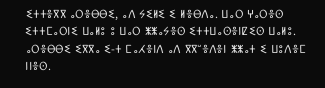ⵉⵜⵜⴻⴳⴳ ⴰⵔⴻⴱⴱⵉ, ⴰⴷ ⵢⵉⵍⵉ ⵉ ⵍⴻⴱⴷⴰ. ⵡⴰⵔ ⵖⴰⵔⴻⵙ ⵉⵜⵜⵎⴰⵔⵏⵉ ⵡⴰⵍⵓ ⵓ ⵡⴰⵔ ⵥⵥⴰⵢⴻⵙ ⵉⵜⵜⵡⴰⵙⴻⵏⵇⵉⵙ ⵡⴰⵍⵓ. ⴰⵔⴻⴱⴱⵉ ⵉⴳⴳⴰ ⵉ-ⵜ ⵎⴰⵃⴻⵏⴷ ⴰⴷ ⴳⴳⵯⴻⴷⴻⵏ ⵥⵥⴰⵜ ⵉ ⵡⵓⴷⴻⵎ ⵏⵏⴻⵙ.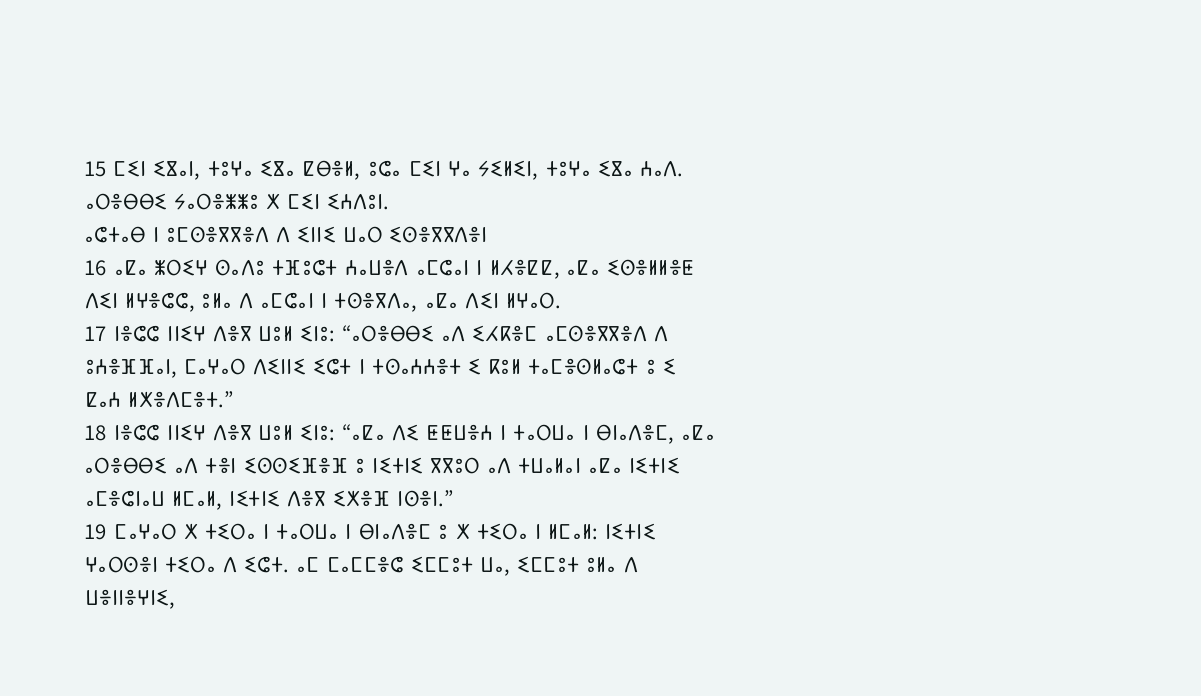15 ⵎⵉⵏ ⵉⴵⴰⵏ, ⵜⵓⵖⴰ ⵉⴵⴰ ⵇⴱⴻⵍ, ⵓⵛⴰ ⵎⵉⵏ ⵖⴰ ⵢⵉⵍⵉⵏ, ⵜⵓⵖⴰ ⵉⴵⴰ ⵄⴰⴷ. ⴰⵔⴻⴱⴱⵉ ⵢⴰⵔⴻⵥⵥⵓ ⵅ ⵎⵉⵏ ⵉⵄⴷⵓⵏ.
ⴰⵛⵜⴰⴱ ⵏ ⵓⵎⵙⴻⴳⴳⴻⴷ ⴷ ⵉⵏⵏⵉ ⵡⴰⵔ ⵉⵙⴻⴳⴳⴷⴻⵏ
16 ⴰⵇⴰ ⵥⵔⵉⵖ ⵙⴰⴷⵓ ⵜⴼⵓⵛⵜ ⵄⴰⵡⴻⴷ ⴰⵎⵛⴰⵏ ⵏ ⵍⵃⴻⵇⵇ, ⴰⵇⴰ ⵉⵙⴻⵍⵍⴻⵟ ⴷⵉⵏ ⵍⵖⴻⵛⵛ, ⵓⵍⴰ ⴷ ⴰⵎⵛⴰⵏ ⵏ ⵜⵙⴻⴳⴷⴰ, ⴰⵇⴰ ⴷⵉⵏ ⵍⵖⴰⵔ.
17 ⵏⴻⵛⵛ ⵏⵏⵉⵖ ⴷⴻⴳ ⵡⵓⵍ ⵉⵏⵓ: “ⴰⵔⴻⴱⴱⵉ ⴰⴷ ⵉⵃⴽⴻⵎ ⴰⵎⵙⴻⴳⴳⴻⴷ ⴷ ⵓⵄⴻⴼⴼⴰⵏ, ⵎⴰⵖⴰⵔ ⴷⵉⵏⵏⵉ ⵉⵛⵜ ⵏ ⵜⵙⴰⵄⵄⴻⵜ ⵉ ⴽⵓⵍ ⵜⴰⵎⴻⵙⵍⴰⵛⵜ ⵓ ⵉ ⵇⴰⵄ ⵍⵅⴻⴷⵎⴻⵜ.”
18 ⵏⴻⵛⵛ ⵏⵏⵉⵖ ⴷⴻⴳ ⵡⵓⵍ ⵉⵏⵓ: “ⴰⵇⴰ ⴷⵉ ⵟⵟⵡⴻⵄ ⵏ ⵜⴰⵔⵡⴰ ⵏ ⴱⵏⴰⴷⴻⵎ, ⴰⵇⴰ ⴰⵔⴻⴱⴱⵉ ⴰⴷ ⵜⴻⵏ ⵉⵙⵙⵉⴼⴻⴼ ⵓ ⵏⵉⵜⵏⵉ ⴳⴳⵓⵔ ⴰⴷ ⵜⵡⴰⵍⴰⵏ ⴰⵇⴰ ⵏⵉⵜⵏⵉ ⴰⵎⴻⵛⵏⴰⵡ ⵍⵎⴰⵍ, ⵏⵉⵜⵏⵉ ⴷⴻⴳ ⵉⵅⴻⴼ ⵏⵙⴻⵏ.”
19 ⵎⴰⵖⴰⵔ ⵅ ⵜⵉⵔⴰ ⵏ ⵜⴰⵔⵡⴰ ⵏ ⴱⵏⴰⴷⴻⵎ ⵓ ⵅ ⵜⵉⵔⴰ ⵏ ⵍⵎⴰⵍ: ⵏⵉⵜⵏⵉ ⵖⴰⵔⵙⴻⵏ ⵜⵉⵔⴰ ⴷ ⵉⵛⵜ. ⴰⵎ ⵎⴰⵎⵎⴻⵛ ⵉⵎⵎⵓⵜ ⵡⴰ, ⵉⵎⵎⵓⵜ ⵓⵍⴰ ⴷ ⵡⴻⵏⵏⴻⵖⵏⵉ,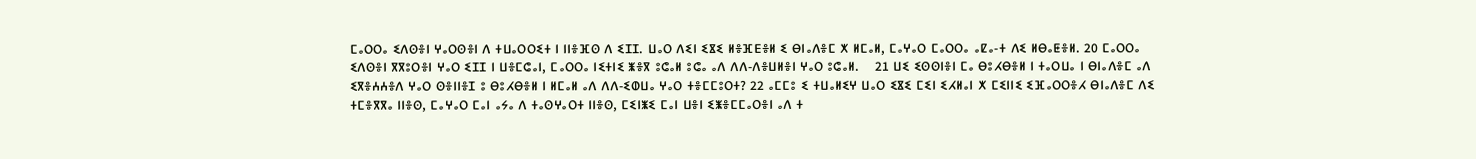ⵎⴰⵔⵔⴰ ⵉⴷⵙⴻⵏ ⵖⴰⵔⵙⴻⵏ ⴷ ⵜⵡⴰⵔⵔⵉⵜ ⵏ ⵏⵏⴻⴼⵙ ⴷ ⵉⵊⵊ. ⵡⴰⵔ ⴷⵉⵏ ⵉⴵⵉ ⵍⴻⴼⴹⴻⵍ ⵉ ⴱⵏⴰⴷⴻⵎ ⵅ ⵍⵎⴰⵍ, ⵎⴰⵖⴰⵔ ⵎⴰⵔⵔⴰ ⴰⵇⴰ-ⵜ ⴷⵉ ⵍⴱⴰⵟⴻⵍ. 20 ⵎⴰⵔⵔⴰ ⵉⴷⵙⴻⵏ ⴳⴳⵓⵔⴻⵏ ⵖⴰⵔ ⵉⵊⵊ ⵏ ⵡⴻⵎⵛⴰⵏ, ⵎⴰⵔⵔⴰ ⵏⵉⵜⵏⵉ ⵥⴻⴳ ⵓⵛⴰⵍ ⵓⵛⴰ ⴰⴷ ⴷⴷ-ⴷⴻⵡⵍⴻⵏ ⵖⴰⵔ ⵓⵛⴰⵍ.    21 ⵡⵉ ⵉⵙⵙⵏⴻⵏ ⵎⴰ ⴱⵓⵃⴱⴻⵍ ⵏ ⵜⴰⵔⵡⴰ ⵏ ⴱⵏⴰⴷⴻⵎ ⴰⴷ ⵉⴳⴻⵄⵄⴻⴷ ⵖⴰⵔ ⵙⴻⵏⵏⴻⵊ ⵓ ⴱⵓⵃⴱⴻⵍ ⵏ ⵍⵎⴰⵍ ⴰⴷ ⴷⴷ-ⵉⵀⵡⴰ ⵖⴰⵔ ⵜⴻⵎⵎⵓⵔⵜ? 22 ⴰⵎⵎⵓ ⵉ ⵜⵡⴰⵍⵉⵖ ⵡⴰⵔ ⵉⴵⵉ ⵎⵉⵏ ⵉⵃⵍⴰⵏ ⵅ ⵎⵉⵏⵏⵉ ⵉⴼⴰⵔⵔⴻⵃ ⴱⵏⴰⴷⴻⵎ ⴷⵉ ⵜⵎⴻⴳⴳⴰ ⵏⵏⴻⵙ, ⵎⴰⵖⴰⵔ ⵎⴰⵏ ⴰⵢⴰ ⴷ ⵜⴰⵙⵖⴰⵔⵜ ⵏⵏⴻⵙ, ⵎⵉⵏⵥⵉ ⵎⴰⵏ ⵡⴻⵏ ⵉⵥⴻⵎⵎⴰⵔⴻⵏ ⴰⴷ ⵜ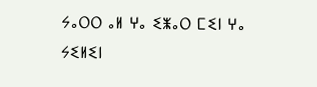ⵢⴰⵔⵔ ⴰⵍ ⵖⴰ ⵉⵥⴰⵔ ⵎⵉⵏ ⵖⴰ ⵢⵉⵍⵉⵏ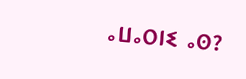ⴰⵡⴰⵔⵏⵉ ⴰⵙ?